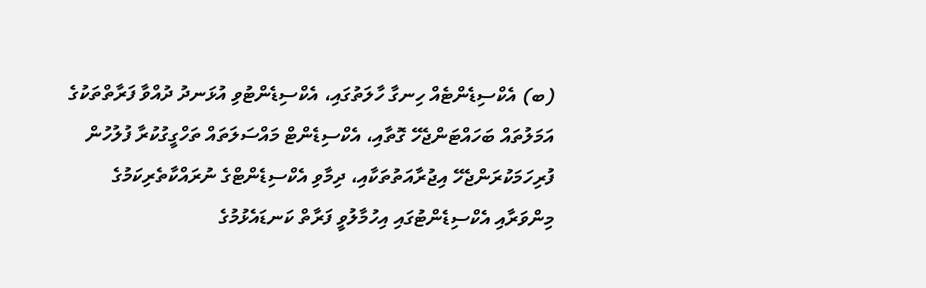(ބ) އެކްސިޑެންޓެއް ހިނގާ ހާލަތުގައި، އެކްސިޑެންޓުވި އުޅަނދު ދުއްވާ ފަރާތްތަކުގެ އަމަލުތައް ބަހައްޓަންޖެހޭ ގޮތާއި، އެކްސިޑެންޓް މައްސަލަތައް ތަހްގީގުކުރާ ފުލުހުން ފުރިހަމަކުރަންޖެހޭ އިޖުރާއަތުތަކާއި، ދިމާވި އެކްސިޑެންޓްގެ ނުރައްކާތެރިކަމުގެ މިންވަރާއި އެކްސިޑެންޓުގައި އިހުމާލުވީ ފަރާތް ކަނޑައެޅުމުގެ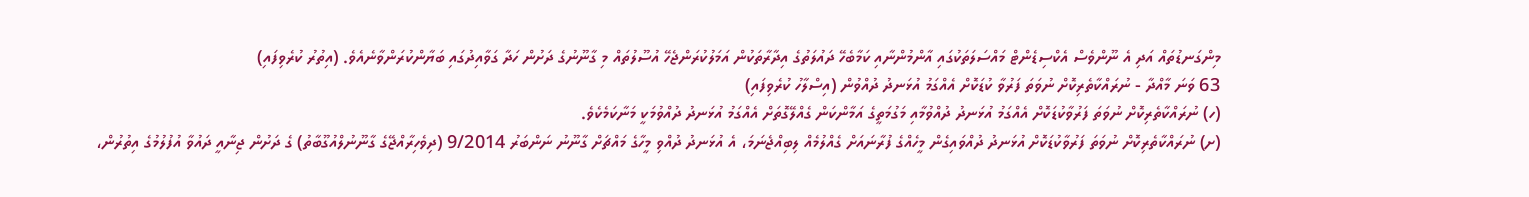މިންގަނޑުތައް އަދި އެ ނޫންވެސް އެކްސިޑެންޓް މައްސަލަތަކުގައި އާންމުންނާއި ކަމާބެހޭ ދައުލަތުގެ އިދާރާތަކުން އަމަލުކުރަންޖެހޭ އުސޫލުތައް މި ގާނޫނުގެ ދަށުން ހަދާ ގަވާއިދުގައި ބަޔާންކުރަންވާނެއެވެ. (އިތުރު ކުރެވިފައި)
63 ވަނަ މާއްދާ - ނުރައްކާތެރިކޮށް ނުވަތަ ފަރުވާ ކުޑަކޮށް އެއްގަމު އުޅަނދު ދުއްވުން (އިސްލާހު ކުރެވިފައި)
(ހ) ނުރައްކާތެރިކޮށް ނުވަތަ ފަރުވާކުޑަކޮށް އެއްގަމު އުޅަނދު ދުއްވުމާއި މަގުމަތީގެ އަމާންކަން ގެއްލޭގޮތަށް އެއްގަމު އުޅަނދު ދުއްވުމަކީ މަނާކަމެކެވެ.
(ށ) ނުރައްކާތެރިކޮށް ނުވަތަ ފަރުވާކުޑަކޮށް އުޅަނދު ދުއްވައިގެން މީހެއްގެ ފުރާނައަށް ގެއްލުމެއް ލިބިއްޖެނަމަ، އެ އުޅަނދު ދުއްވި މީހާގެ މައްޗަށް ގާނޫނު ނަންބަރު 9/2014 (ދިވެހިރާއްޖޭގެ ގާނޫނުލްއުގޫބާތު) ގެ ދަށުން ޖިނާއީ ދައުވާ އުފުލުމުގެ އިތުރުން،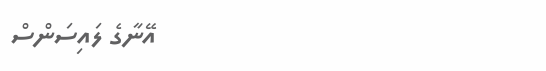އޭނާގެ ލައިސަންސް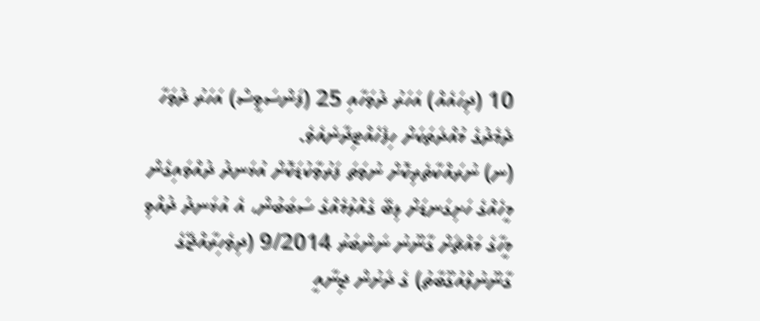10 (ދިހައެއް) އަހަރު ދުވަހާއި 25 (ފަންސަވީސް) އަހަރު ދުވަހާ ދެމެދުގެ މުއްދަތަކަށް ހިފެހެއްޓިދާނެއެވެ.
(ނ) ނުރައްކާތެރިކޮށް ނުވަތަ ފަރުވާކުޑަކޮށް އުޅަނދު ދުއްވައިގެން މީހެއްގެ ހަށިގަނޑަށް ލިބޭ ގެއްލުމެއްގެ ސަބަބުން، އެ އުޅަނދު ދުއްވި މީހާގެ މައްޗަށް ގާނޫނު ނަންބަރު 9/2014 (ދިވެހިރާއްޖޭގެ ގާނޫނުލްއުގޫބާތު) ގެ ދަށުން ޖިނާއީ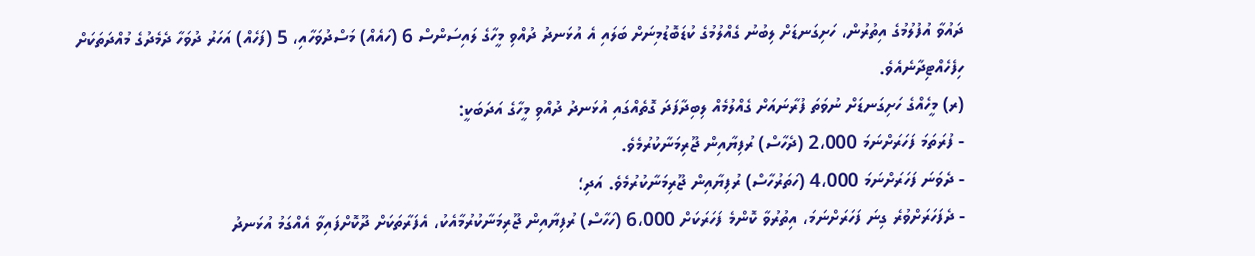ދައުވާ އުފުލުމުގެ އިތުރުން، ހަށިގަނޑަށް ލިބުނު ގެއްލުމުގެ ކުޑަބޮޑުމިނަށް ބަލައި އެ އުޅަނދު ދުއްވި މީހާގެ ލައިސަންސް 6 (ހައެއް) މަސްދުވަހާއި، 5 (ފަހެއް) އަހަރު ދުވަހާ ދެމެދުގެ މުއްދަތަކަށް ހިފެހެއްޓިދާނެއެވެ.
(ރ) މީހެއްގެ ހަށިގަނޑަށް ނުވަތަ ފުރާނައަށް ގެއްލުމެއް ލިބިދާފަދަ ގޮތެއްގައި އުޅަނދު ދުއްވި މީހާގެ އަދަބަކީ:
- ފުރަތަމަ ފަހަރަށްނަމަ 2،000 (ދެހާސް) ރުފިޔާއިން ޖޫރިމަނާކުރުމެވެ.
- ދެވަނަ ފަހަރަށްނަމަ 4،000 (ހަތަރުހާސް) ރުފިޔާއިން ޖޫރިމަނާކުރުމެވެ. އަދި؛
- ދެފަހަރަށްވުރެ ގިނަ ފަހަރަށްނަމަ، އިތުރުވާ ކޮންމެ ފަހަރަކަށް 6،000 (ހަހާސް) ރުފިޔާއިން ޖޫރިމަނާކުރުމާއެކު، އެފަރާތަކަށް ދޫކޮށްފައިވާ އެއްގަމު އުޅަނދު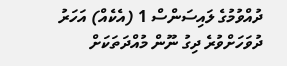ދުއްވުމުގެ ލައިސަންސް 1 (އެކެއް) އަހަރު ދުވަހަށްވުރެ ދިގު ނޫން މުއްދަތަކަށް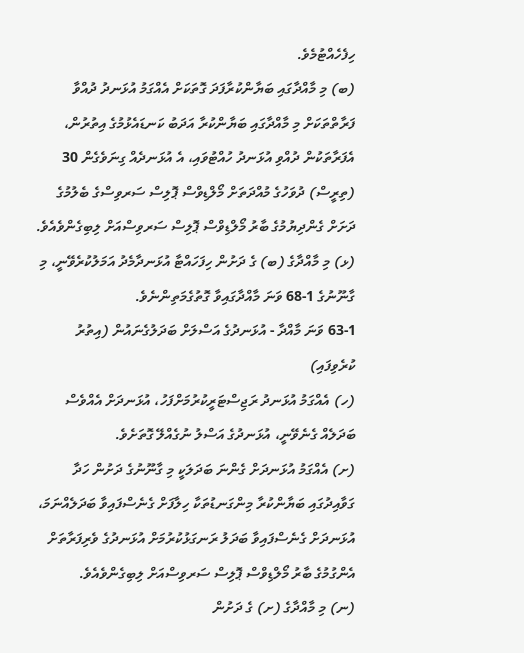ހިފެހެއްޓުމެވެ.
(ބ) މި މާއްދާގައި ބަޔާންކުރާފަދަ ގޮތަކަށް އެއްގަމު އުޅަނދު ދުއްވާ ފަރާތްތަކަށް މި މާއްދާގައި ބަޔާންކުރާ އަދަބު ކަނޑައެޅުމުގެ އިތުރުން، އެފަރާތަކުން ދުއްވި އުޅަނދު ހުއްޓުވައި، އެ އުޅަނދެއް ގިނަވެގެން 30 (ތިރީސް) ދުވަހުގެ މުއްދަތަށް މޯލްޑިވްސް ޕޮލިސް ސަރވިސްގެ ބެލުމުގެ ދަށަށް ގެންދިޔުމުގެ ބާރު މޯލްޑިވްސް ޕޮލިސް ސަރވިސްއަށް ލިބިގެންވެއެވެ.
(ޅ) މި މާއްދާގެ (ބ) ގެ ދަށުން ހިފަހައްޓާ އުޅަނދާމެދު އަމަލުކުރެވޭނީ، މި ގާނޫނުގެ 1-68 ވަނަ މާއްދާގައިވާ ގޮތުގެމަތިންނެވެ.
63-1 ވަނަ މާއްދާ - އުޅަނދުގެ އަސްލަށް ބަދަލުގެނައުން (އިތުރު ކުރެވިފައި)
(ހ) އެއްގަމު އުޅަނދު ރަޖިސްޓަރީކުރުމަށްފަހު، އުޅަނދަށް އެއްވެސް ބަދަލެއް ގެނެވޭނީ، އުޅަނދުގެ އަސްލު ނުގެއްލޭ ގޮތަށެވެ.
(ށ) އެއްގަމު އުޅަނދަށް ގެންނަ ބަދަލަކީ މި ގާނޫނުގެ ދަށުން ހަދާ ގަވާއިދުގައި ބަޔާންކުރާ މިންގަނޑުތަކާ ހިލާފަށް ގެނެސްފައިވާ ބަދަލެއްނަމަ، އުޅަނދަށް ގެނެސްފައިވާ ބަދަލު ރަނގަޅުކުރުމަށް އުޅަނދުގެ ވެރިފަރާތަށް އެންގުމުގެ ބާރު މޯލްޑިވްސް ޕޮލިސް ސަރވިސްއަށް ލިބިގެންވެއެވެ.
(ނ) މި މާއްދާގެ (ށ) ގެ ދަށުން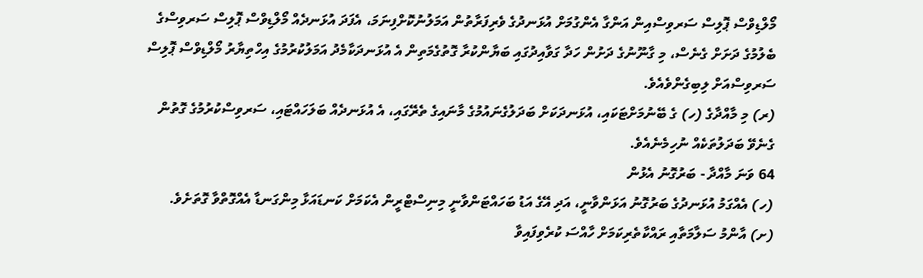މޯލްޑިވްސް ޕޮލިސް ސަރވިސްއިން އަންގާ އެންގުމަށް އުޅަނދުގެ ވެރިފަރާތުން އަމަލުނުކޮށްފިނަމަ، އެފަދަ އުޅަނދެއް މޯލްޑިވްސް ޕޮލިސް ސަރވިސްގެ ބެލުމުގެ ދަށަށް ގެނެސް، މި ގާނޫނުގެ ދަށުން ހަދާ ގަވާއިދުގައި ބަޔާންކުރާ ގޮތުގެމަތިން އެ އުޅަނދަކާމެދު އަމަލުކުރުމުގެ އިހްތިޔާރު މޯލްޑިވްސް ޕޮލިސް ސަރވިސްއަށް ލިބިގެންވެއެވެ.
(ރ) މި މާއްދާގެ (ހ) ގެ ބޭނުމަށްޓަކައި، އުޅަނދަކަށް ބަދަލުގެނައުމުގެ މާނައިގެ ތެރޭގައި، އެ އުޅަނދެއް ބަލަހައްޓައި، ސަރވިސްކުރުމުގެ ގޮތުން ގެނެވޭ ބަދަލުތަކެއް ނުހިމެނެއެވެ.
64 ވަނަ މާއްދާ - ބަރުގޮނު އެޅުން
(ހ) އެއްގަމު އުޅަނދުގެ ބަރުގޮނު އަޅަންވާނީ، އަދި އޭގެ އަޑު ބަހައްޓަންވާނީ މިނިސްޓްރީން އެކަމަށް ކަނޑައަޅާ މިންގަނޑާ އެއްގޮތްވާ ގޮތަށެވެ.
(ށ) އާންމު ސަލާމަތާއި ރައްކާތެރިކަމަށް ހާއްސަ ކުރެވިފައިވާ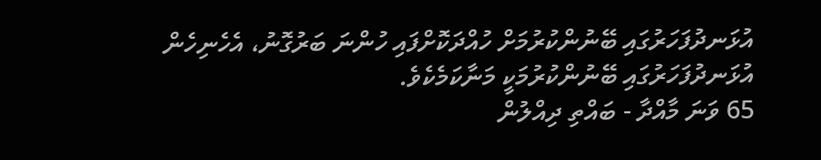އުޅަނދުފަހަރުގައި ބޭނުންކުރުމަށް ހުއްދަކޮށްފައި ހުންނަ ބަރުގޮނު، އެހެނިހެން އުޅަނދުފަހަރުގައި ބޭނުންކުރުމަކީ މަނާކަމެކެވެ.
65 ވަނަ މާއްދާ - ބައްތި ދިއްލުން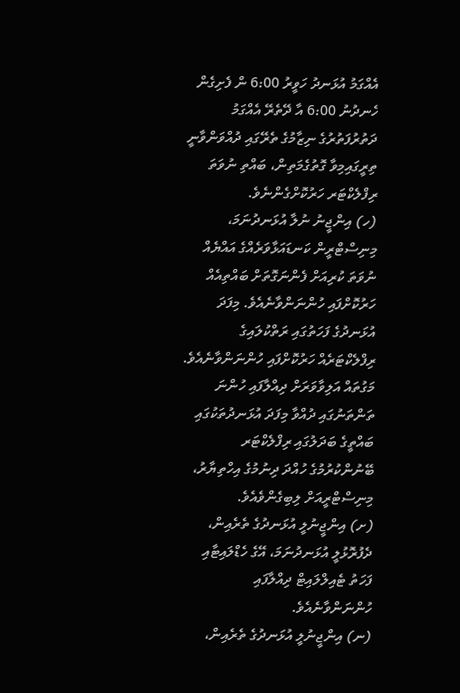އެއްގަމު އުޅަނދު ހަވީރު 6:00 ން ފެށިގެން ހެނދުނު 6:00 އާ ދޭތެރޭ އެއްގަމު ދަތުރުފަތުރުގެ ނިޒާމުގެ ތެރޭގައި ދުއްވަންވާނީ ތިރީގައިމިވާ ގޮތުގެމަތިން، ބައްތި ނުވަތަ ރިފްލެކްޓަރ ހަރުކޮށްގެންނެވެ.
(ހ) އިންޖީނު ނުލާ އުޅަނދުނަމަ، މިނިސްޓްރީން ކަނޑައަޅާވަރެއްގެ އައްޔެއް ނުވަތަ ކުރިއަށް ފެންނަގޮތަށް ބައްތިއެއް ހަރުކޮށްފައި ހުންނަންވާނެއެވެ. މިފަދަ އުޅަނދުގެ ފަހަތުގައި ރަތްކުލައިގެ ރިފްލެކްޓަރެއް ހަރުކޮށްފައި ހުންނަންވާނެއެވެ. މަގުތައް އަލިވާވަރަށް ދިއްލާފައި ހުންނަ ތަންތަނުގައި ދުއްވާ މިފަދަ އުޅަނދުތަކުގައި ބައްތީގެ ބަދަލުގައި ރިފްލެކްޓަރ ބޭނުންކުރުމުގެ ހުއްދަ ދިނުމުގެ އިހްތިޔާރު، މިނިސްޓްރީއަށް ލިބިގެންވެއެވެ.
(ށ) އިންޖީނުލީ އުޅަނދުގެ ތެރެއިން، ދެފުރޮޅުލީ އުޅަނދުނަމަ، އޭގެ ހެޑްލައިޓާއި ފަހަތު ޓެއިލްލައިޓް ދިއްލާފައި ހުންނަންވާނެއެވެ.
(ނ) އިންޖީނުލީ އުޅަނދުގެ ތެރެއިން،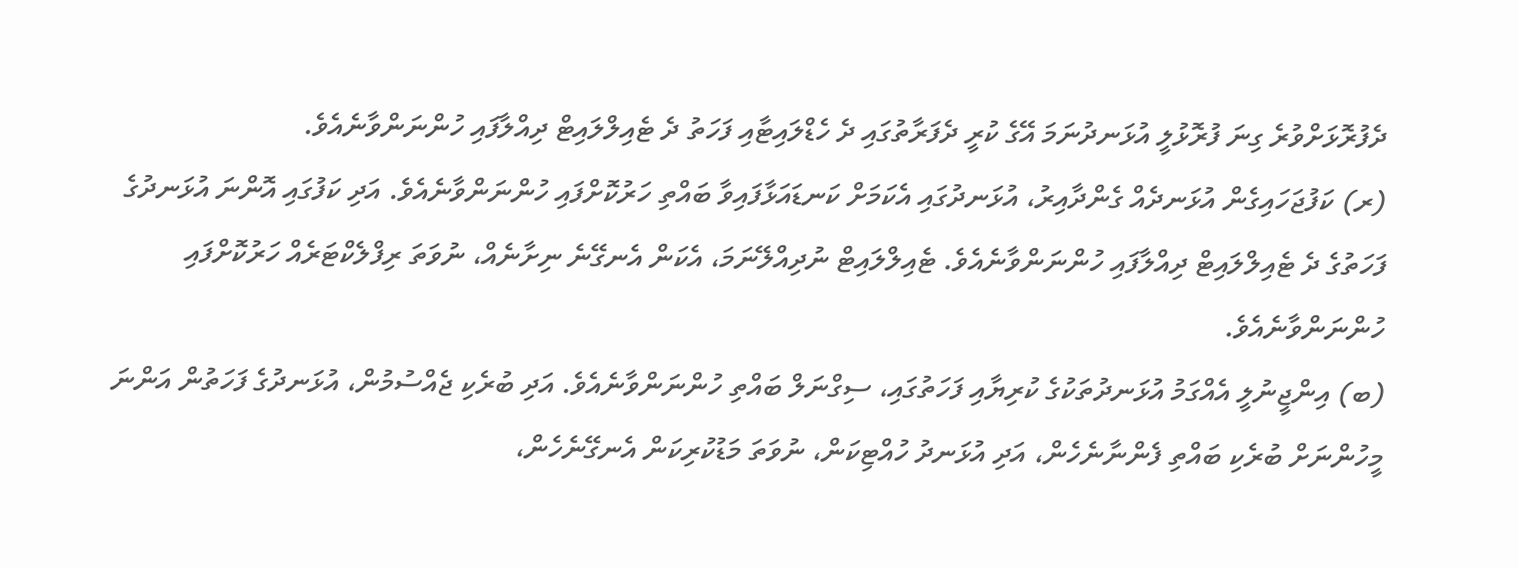ދެފުރޮޅަށްވުރެ ގިނަ ފުރޮޅުލީ އުޅަނދުނަމަ އޭގެ ކުރީ ދެފަރާތުގައި ދެ ހެޑްލައިޓާއި ފަހަތު ދެ ޓެއިލްލައިޓް ދިއްލާފައި ހުންނަންވާނެއެވެ.
(ރ) ކަފުޖަހައިގެން އުޅަނދެއް ގެންދާއިރު، އުޅަނދުގައި އެކަމަށް ކަނޑައަޅާފައިވާ ބައްތި ހަރުކޮށްފައި ހުންނަންވާނެއެވެ. އަދި ކަފުގައި އޮންނަ އުޅަނދުގެ ފަހަތުގެ ދެ ޓެއިލްލައިޓް ދިއްލާފައި ހުންނަންވާނެއެވެ. ޓެއިލްލައިޓް ނުދިއްލޭނަމަ، އެކަން އެނގޭނެ ނިށާނެއް، ނުވަތަ ރިފްލެކްޓަރެއް ހަރުކޮށްފައި ހުންނަންވާނެއެވެ.
(ބ) އިންޖީނުލީ އެއްގަމު އުޅަނދުތަކުގެ ކުރިޔާއި ފަހަތުގައި، ސިގްނަލް ބައްތި ހުންނަންވާނެއެވެ. އަދި ބުރެކި ޖެއްސުމުން، އުޅަނދުގެ ފަހަތުން އަންނަ މީހުންނަށް ބުރެކި ބައްތި ފެންނާނެހެން، އަދި އުޅަނދު ހުއްޓިކަން، ނުވަތަ މަޑުކުރިކަން އެނގޭނެހެން،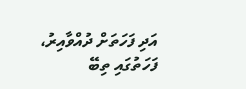އަދި ފަހަތަށް ދުއްވާއިރު، ފަހަތުގައި ތިބޭ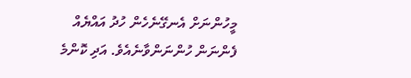މީހުންނަށް އެނގޭނެހެން ހުދު އައްޔެއް ފެންނަން ހުންނަންވާނެއެވެ. އަދި ކޮންމެ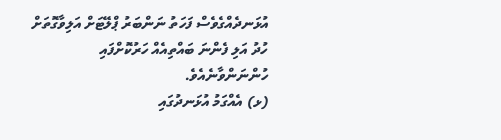އުޅަނދެއްގެވެސް ފަހަތު ނަންބަރު ޕްލޭޓަށް އަލިވާގޮތަށް ހުދު އަލި ފެންނަ ބައްތިއެއް ހަރުކޮށްފައި ހުންނަންވާނެއެވެ.
(ޅ) އެއްގަމު އުޅަނދުގައި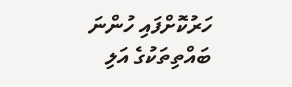ހަރުކޮށްފައި ހުންނަ ބައްތިތަކުގެ އަލި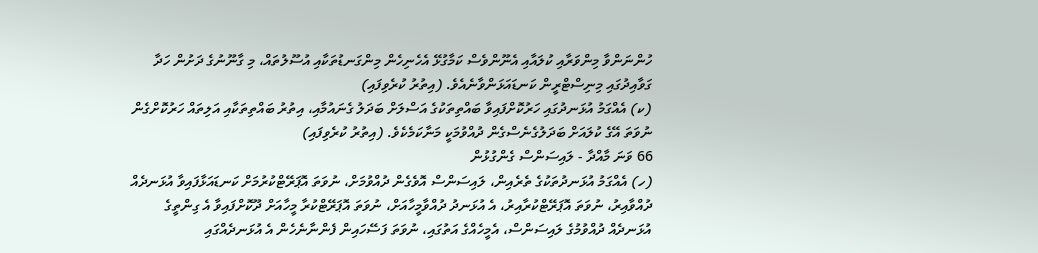ހުންނަންވާ މިންވަރާއި ކުލައާއި އެނޫންވެސް ކަމާގުޅޭ އެހެނިހެން މިންގަނޑުތަކާއި އުސޫލުތައް، މި ގާނޫނުގެ ދަށުން ހަދާ ގަވާއިދުގައި މިނިސްޓްރީން ކަނޑައަޅަންވާނެއެވެ. (އިތުރު ކުރެވިފައި)
(ކ) އެއްގަމު އުޅަނދުގައި ހަރުކޮށްފައިވާ ބައްތިތަކުގެ އަސްލަށް ބަދަލު ގެނައުމާއި، އިތުރު ބައްތިތަކާއި އަލިތައް ހަރުކޮށްގެން ނުވަތަ އޭގެ ކުލައަށް ބަދަލުގެނެސްގެން ދުއްވުމަކީ މަނާކަމެކެވެ. (އިތުރު ކުރެވިފައި)
66 ވަނަ މާއްދާ - ލައިސަންސް ގެންގުޅުން
(ހ) އެއްގަމު އުޅަނދުތަކުގެ ތެރެއިން، ލައިސަންސް އޮވެގެން ދުއްވުމަށް، ނުވަތަ އޮޕަރޭޓްކުރުމަށް ކަނޑައަޅާފައިވާ އުޅަނދެއް ދުއްވާއިރު، ނުވަތަ އޮޕަރޭޓްކުރާއިރު، އެ އުޅަނދު ދުއްވާމީހާއަށް، ނުވަތަ އޮޕަރޭޓްކުރާ މީހާއަށް ދޫކޮށްފައިވާ އެ ގިންތީގެ އުޅަނދެއް ދުއްވުމުގެ ލައިސަންސް، އެމީހެއްގެ އަތުގައި، ނުވަތަ ފަސޭހައިން ފެންނާނެހެން އެ އުޅަނދެއްގައި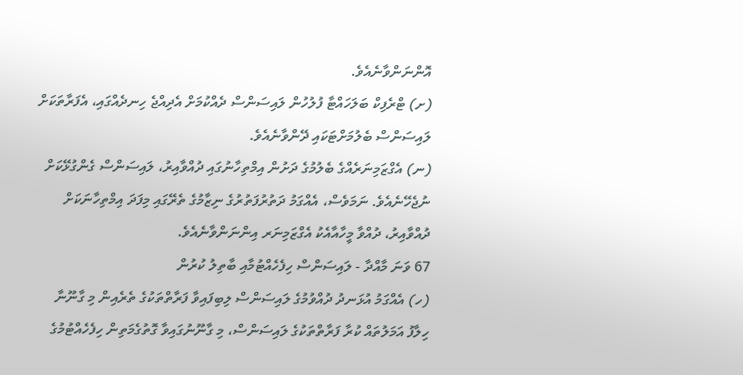އޮންނަންވާނެއެވެ.
(ށ) ޓްރެފިކް ބަލަހައްޓާ ފުލުހުން ލައިސަންސް ދެއްކުމަށް އެދިއްޖެ ހިނދެއްގައި، އެފަރާތަކަށް ލައިސަންސް ބެލުމަށްޓަކައި ދޭންވާނެއެވެ.
(ނ) އެގްޒަމިނަރެއްގެ ބެލުމުގެ ދަށުން އިމްތިހާނުގައި ދުއްވާއިރު، ލައިސަންސް ގެންގުޅޭކަށް ނުޖެހޭނެއެވެ. ނަމަވެސް، އެއްގަމު ދަތުރުފަތުރުގެ ނިޒާމުގެ ތެރޭގައި މިފަދަ އިމްތިހާނަކަށް ދުއްވާއިރު، ދުއްވާ މީހާއާއެކު އެގްޒަމިނަރ އިންނަންވާނެއެވެ.
67 ވަނަ މާއްދާ - ލައިސަންސް ހިފެހެއްޓުމާއި ބާތިލު ކުރުން
(ހ) އެއްގަމު އުޅަނދު ދުއްވުމުގެ ލައިސަންސް ލިބިފައިވާ ފަރާތްތަކުގެ ތެރެއިން މި ގާނޫނާ ހިލާފު އަމަލުތައް ކުރާ ފަރާތްތަކުގެ ލައިސަންސް، މި ގާނޫނުގައިވާ ގޮތުގެމަތިން ހިފެހެއްޓުމުގެ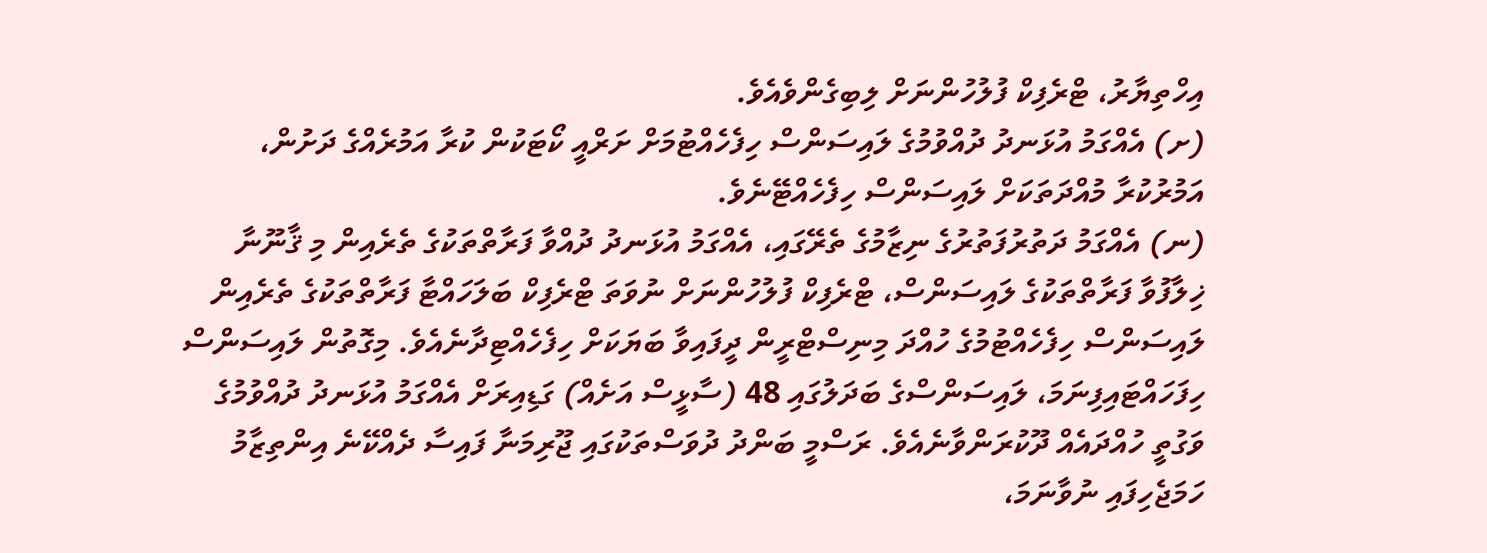އިހްތިޔާރު، ޓްރެފިކް ފުލުހުންނަށް ލިބިގެންވެއެވެ.
(ށ) އެއްގަމު އުޅަނދު ދުއްވުމުގެ ލައިސަންސް ހިފެހެއްޓުމަށް ށަރްއީ ކޯޓަކުން ކުރާ އަމުރެއްގެ ދަށުން، އަމުރުކުރާ މުއްދަތަކަށް ލައިސަންސް ހިފެހެއްޓޭނެވެ.
(ނ) އެއްގަމު ދަތުރުފަތުރުގެ ނިޒާމުގެ ތެރޭގައި، އެއްގަމު އުޅަނދު ދުއްވާ ފަރާތްތަކުގެ ތެރެއިން މި ޤާނޫނާ ޚިލާފުވާ ފަރާތްތަކުގެ ލައިސަންސް، ޓްރެފިކް ފުލުހުންނަށް ނުވަތަ ޓްރެފިކް ބަލަހައްޓާ ފަރާތްތަކުގެ ތެރެއިން ލައިސަންސް ހިފެހެއްޓުމުގެ ހުއްދަ މިނިސްޓްރީން ދީފައިވާ ބަޔަކަށް ހިފެހެއްޓިދާނެއެވެ. މިގޮތުން ލައިސަންސް ހިފަހައްޓައިފިނަމަ، ލައިސަންސްގެ ބަދަލުގައި 48 (ސާޅީސް އަށެއް) ގަޑިއިރަށް އެއްގަމު އުޅަނދު ދުއްވުމުގެ ވަގުތީ ހުއްދައެއް ދޫކުރަންވާނެއެވެ. ރަސްމީ ބަންދު ދުވަސްތަކުގައި ޖޫރިމަނާ ފައިސާ ދެއްކޭނެ އިންތިޒާމު ހަމަޖެހިފައި ނުވާނަމަ،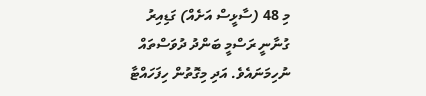މި 48 (ސާޅީސް އަށެއް) ގަޑިއިރު ގުނާނީ ރަސްމީ ބަންދު ދުވަސްތައް ނުހިމަނައެވެ. އަދި މިގޮތުން ހިފަހައްޓާ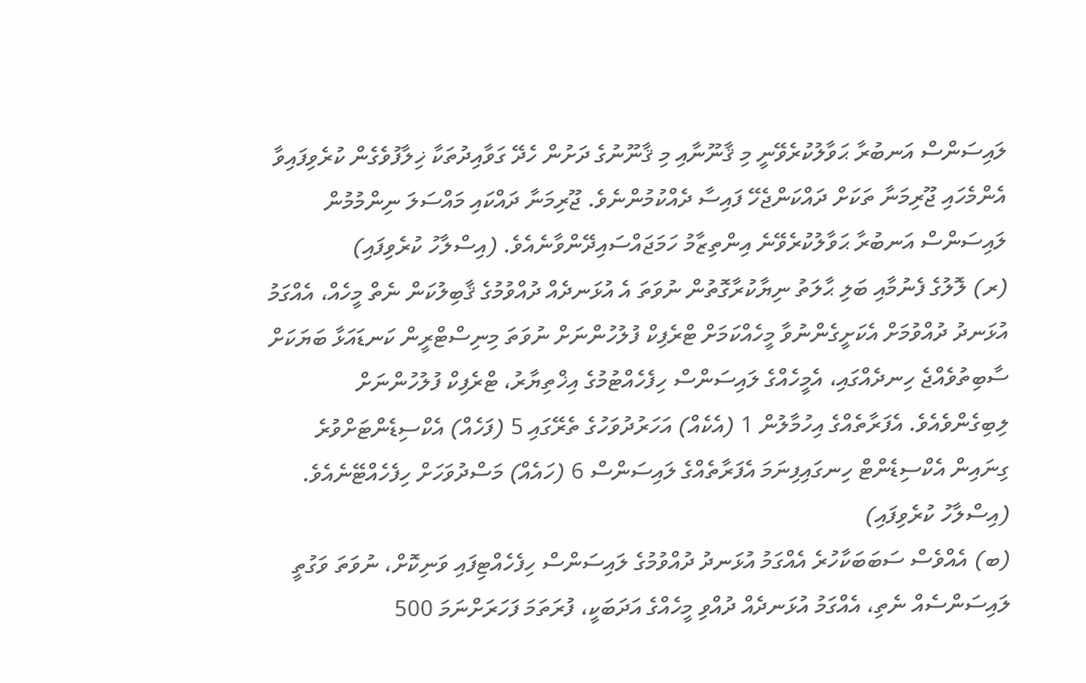ލައިސަންސް އަނބުރާ ޙަވާލުކުރެވޭނީ މި ޤާނޫނާއި މި ޤާނޫނުގެ ދަށުން ހެދޭ ގަވާއިދުތަކާ ޚިލާފުވެގެން ކުރެވިފައިވާ އެންމެހައި ޖޫރިމަނާ ތަކަށް ދައްކަންޖެހޭ ފައިސާ ދެއްކުމުންނެވެ. ޖޫރިމަނާ ދައްކައި މައްސަލަ ނިންމުމުން ލައިސަންސް އަނބުރާ ޙަވާލުކުރެވޭނެ އިންތިޒާމު ހަމަޖައްސައިދޭންވާނެއެވެ. (އިސްލާހު ކުރެވިފައި)
(ރ) ލޮލުގެ ފެނުމާއި ބަލި ޙާލަތު ނިޔާކުރާގޮތުން ނުވަތަ އެ އުޅަނދެއް ދުއްވުމުގެ ޤާބިލުކަން ނެތް މީހެއް، އެއްގަމު އުޅަނދު ދުއްވުމަށް އެކަށީގެންނުވާ މީހެއްކަމަށް ޓްރެފިކް ފުލުހުންނަށް ނުވަތަ މިނިސްޓްރީން ކަނޑައަޅާ ބަޔަކަށް ސާބިތުވެއްޖެ ހިނދެއްގައި، އެމީހެއްގެ ލައިސަންސް ހިފެހެއްޓުމުގެ އިޚްތިޔާރު، ޓްރެފިކް ފުލުހުންނަށް ލިބިގެންވެއެވެ. އެފަރާތެއްގެ އިހުމާލުން 1 (އެކެއް) އަހަރުދުވަހުގެ ތެރޭގައި 5 (ފަހެއް) އެކްސިޑެންޓަށްވުރެ ގިނައިން އެކްސިޑެންޓް ހިނގައިފިނަމަ އެފަރާތެއްގެ ލައިސަންސް 6 (ހައެއް) މަސްދުވަހަށް ހިފެހެއްޓޭނެއެވެ. (އިސްލާހު ކުރެވިފައި)
(ބ) އެއްވެސް ސަބަބަކާހުރެ އެއްގަމު އުޅަނދު ދުއްވުމުގެ ލައިސަންސް ހިފެހެއްޓިފައި ވަނިކޮށް، ނުވަތަ ވަގުތީ ލައިސަންސެއް ނެތި، އެއްގަމު އުޅަނދެއް ދުއްވި މީހެއްގެ އަދަބަކީ، ފުރަތަމަ ފަހަރަށްނަމަ 500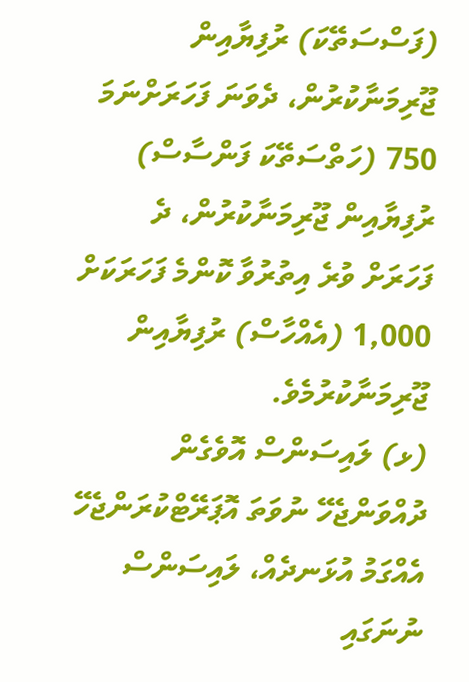(ފަސްސަތޭކަ) ރުފިޔާއިން ޖޫރިމަނާކުރުން، ދެވަނަ ފަހަރަށްނަމަ 750 (ހަތްސަތޭކަ ފަންސާސް) ރުފިޔާއިން ޖޫރިމަނާކުރުން، ދެ ފަހަރަށް ވުރެ އިތުރުވާ ކޮންމެ ފަހަރަކަށް 1,000 (އެއްހާސް) ރުފިޔާއިން ޖޫރިމަނާކުރުމެވެ.
(ޅ) ލައިސަންސް އޮވެގެން ދުއްވަންޖެހޭ ނުވަތަ އޮޕަރޭޓްކުރަންޖެހޭ އެއްގަމު އުޅަނދެއް، ލައިސަންސް ނުނަގައި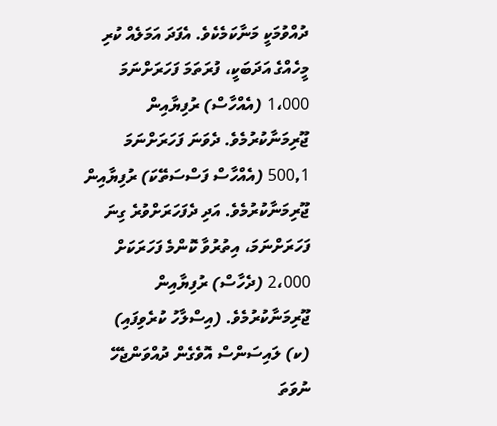ދުއްވުމަކީ މަނާކަމެކެވެ. އެފަދަ އަމަލެއް ކުރި މީހެއްގެ އަދަބަކީ، ފުރަތަމަ ފަހަރަށްނަމަ 1،000 (އެއްހާސް) ރުފިޔާއިން ޖޫރިމަނާކުރުމެވެ. ދެވަނަ ފަހަރަށްނަމަ 500,1 (އެއްހާސް ފަސްސަތޭކަ) ރުފިޔާއިން ޖޫރިމަނާކުރުމެވެ. އަދި ދެފަހަރަށްވުރެ ގިނަ ފަހަރަށްނަމަ، އިތުރުވާ ކޮންމެ ފަހަރަކަށް 2،000 (ދެހާސް) ރުފިޔާއިން ޖޫރިމަނާކުރުމެވެ. (އިސްލާހު ކުރެވިފައި)
(ކ) ލައިސަންސް އޮވެގެން ދުއްވަންޖެހޭ ނުވަތަ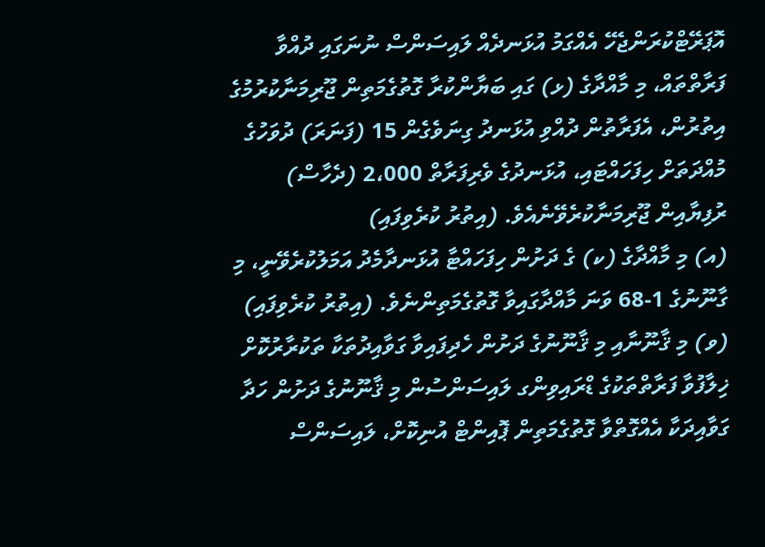އޮޕަރޭޓްކުރަންޖެހޭ އެއްގަމު އުޅަނދެއް ލައިސަންސް ނުނަގައި ދުއްވާ ފަރާތްތައް، މި މާއްދާގެ (ޅ) ގައި ބަޔާންކުރާ ގޮތުގެމަތިން ޖޫރިމަނާކުރުމުގެ އިތުރުން، އެފަރާތުން ދުއްވި އުޅަނދު ގިނަވެގެން 15 (ފަނަރަ) ދުވަހުގެ މުއްދަތަށް ހިފަހައްޓައި، އުޅަނދުގެ ވެރިފަރާތް 2،000 (ދެހާސް) ރުފިޔާއިން ޖޫރިމަނާކުރެވޭނެއެވެ. (އިތުރު ކުރެވިފައި)
(އ) މި މާއްދާގެ (ކ) ގެ ދަށުން ހިފަހައްޓާ އުޅަނދާމެދު އަމަލުކުރެވޭނީ، މި ގާނޫނުގެ 1-68 ވަނަ މާއްދާގައިވާ ގޮތުގެމަތިންނެވެ. (އިތުރު ކުރެވިފައި)
(ވ) މި ޤާނޫނާއި މި ޤާނޫނުގެ ދަށުން ހެދިފައިވާ ގަވާއިދުތަކާ ތަކުރާރުކޮށް ޚިލާފުވާ ފަރާތްތަކުގެ ޑްރައިވިންގ ލައިސަންސުން މި ޤާނޫނުގެ ދަށުން ހަދާ ގަވާއިދަކާ އެއްގޮތްވާ ގޮތުގެމަތިން ޕޮއިންޓް އުނިކޮށް، ލައިސަންސް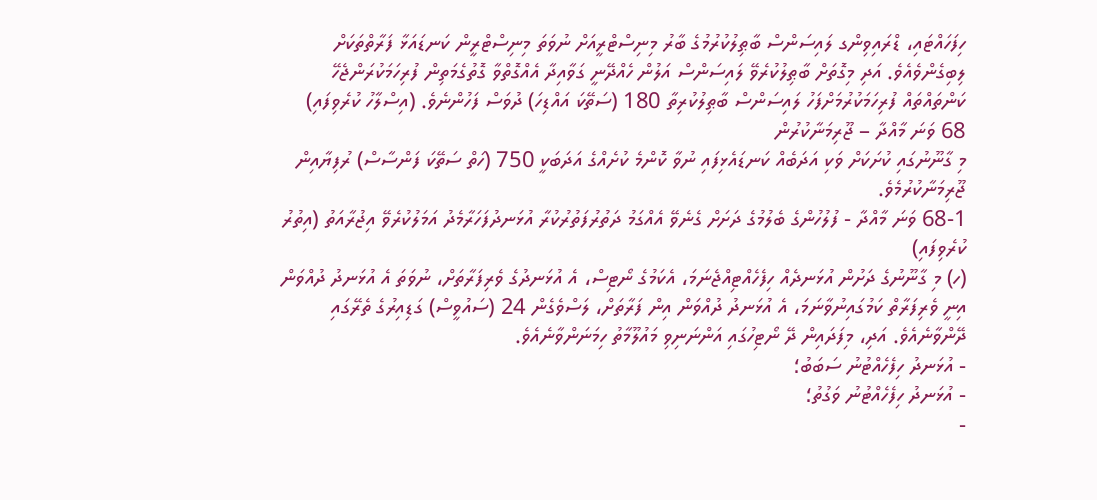ހިފަހައްޓައި، ޑްރައިވިންގ ލައިސަންސް ބާޠިލުކުރުމުގެ ބާރު މިނިސްޓްރީއަށް ނުވަތަ މިނިސްޓްރީން ކަނޑައަޅާ ފަރާތްތަކަށް ލިބިގެންވެއެވެ. އަދި މިގޮތަށް ބާޠިލުކުރެވޭ ލައިސަންސް އަލުން ހެއްދޭނީ ގަވާއިދާ އެއްގޮތްވާ ގޮތުގެމަތިން ފުރިހަމަކުރަންޖެހޭ ކަންތައްތައް ފުރިހަމަކުރުމަށްފަހު ލައިސަންސް ބާޠިލުކުރިތާ 180 (ސަތޭކަ އައްޑިހަ) ދުވަސް ފަހުންނެވެ. (އިސްލާހު ކުރެވިފައި)
68 ވަނަ މާއްދާ – ޖޫރިމަނާކުރުން
މި ގާނޫނުގައި ކުށަކަށް ވަކި އަދަބެއް ކަނޑައެޅިފައި ނުވާ ކޮންމެ ކުށެއްގެ އަދަބަކީ 750 (ހަތް ސަތޭކަ ފަންސާސް) ރުފިޔާއިން ޖޫރިމަނާކުރުމެވެ.
68-1 ވަނަ މާއްދާ - ފުލުހުންގެ ބެލުމުގެ ދަށަށް ގެނެވޭ އެއްގަމު ދަތުރުފަތުރުކުރާ އުޅަނދުފަހަރާމެދު އަމަލުކުރެވޭ އިޖުރާއަތު (އިތުރު ކުރެވިފައި)
(ހ) މި ގާނޫނުގެ ދަށުން އުޅަނދެއް ހިފެހެއްޓިއްޖެނަމަ، އެކަމުގެ ނޯޓިސް، އެ އުޅަނދުގެ ވެރިފަރާތަށް، ނުވަތަ އެ އުޅަނދު ދުއްވަން އިނީ ވެރިފަރާތް ކަމުގައިނުވާނަމަ، އެ އުޅަނދު ދުއްވަން އިން ފަރާތަށް، ލަސްވެގެން 24 (ސައުވީސް) ގަޑިއިރުގެ ތެރޭގައި ދޭންވާނެއެވެ. އަދި، މިފަދައިން ދޭ ނޯޓިހުގައި އަންނަނިވި މައުލޫމާތު ހިމަނަންވާނެއެވެ.
- އުޅަނދު ހިފެހެއްޓުނު ސަބަބު؛
- އުޅަނދު ހިފެހެއްޓުނު ވަގުތު؛
-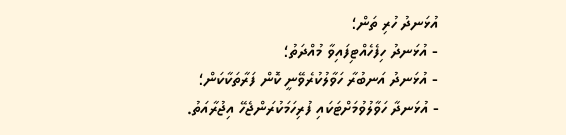އުޅަނދު ހުރި ތަން؛
- އުޅަނދު ހިފެހެއްޓިފައިވާ މުއްދަތު؛
- އުޅަނދު އަނބުރާ ހަވާލުކުރެވޭނީ ކޮން ފަރާތަކާކަން؛
- އުޅަނދާ ހަވާލުވުމަށްޓަކައި ފުރިހަމަކުރަންޖެހޭ އިޖުރާއަތު.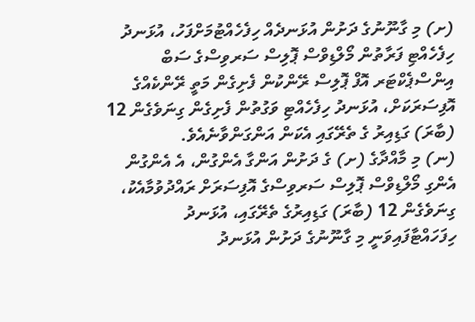(ށ) މި ގާނޫނުގެ ދަށުން އުޅަނދެއް ހިފެހެއްޓުމަށްފަހު، އުޅަނދު ހިފެހެއްޓި ފަރާތުން މޯލްޑިވްސް ޕޮލިސް ސަރވިސްގެ ސަބް އިންސްޕެކްޓަރ އޮފް ޕޮލިސް ރޭންކުން ފެށިގެން މަތީ ރޭންކެއްގެ އޮފިސަރަކަށް، އުޅަނދު ހިފެހެއްޓި ވަގުތުން ފެށިގެން ގިނަވެގެން 12 (ބާރަ) ގަޑިއިރު ގެ ތެރޭގައި އެކަން އަންގަންވާނެއެވެ.
(ނ) މި މާއްދާގެ (ށ) ގެ ދަށުން އަންގާ އެންގުން، އެ އެންގުން އެންގި މޯލްޑިވްސް ޕޮލިސް ސަރވިސްގެ އޮފިސަރަށް ރައްދުވުމާއެކު، ގިނަވެގެން 12 (ބާރަ) ގަޑިއިރުގެ ތެރޭގައި، އުޅަނދު ހިފަހައްޓާފައިވަނީ މި ގާނޫނުގެ ދަށުން އުޅަނދު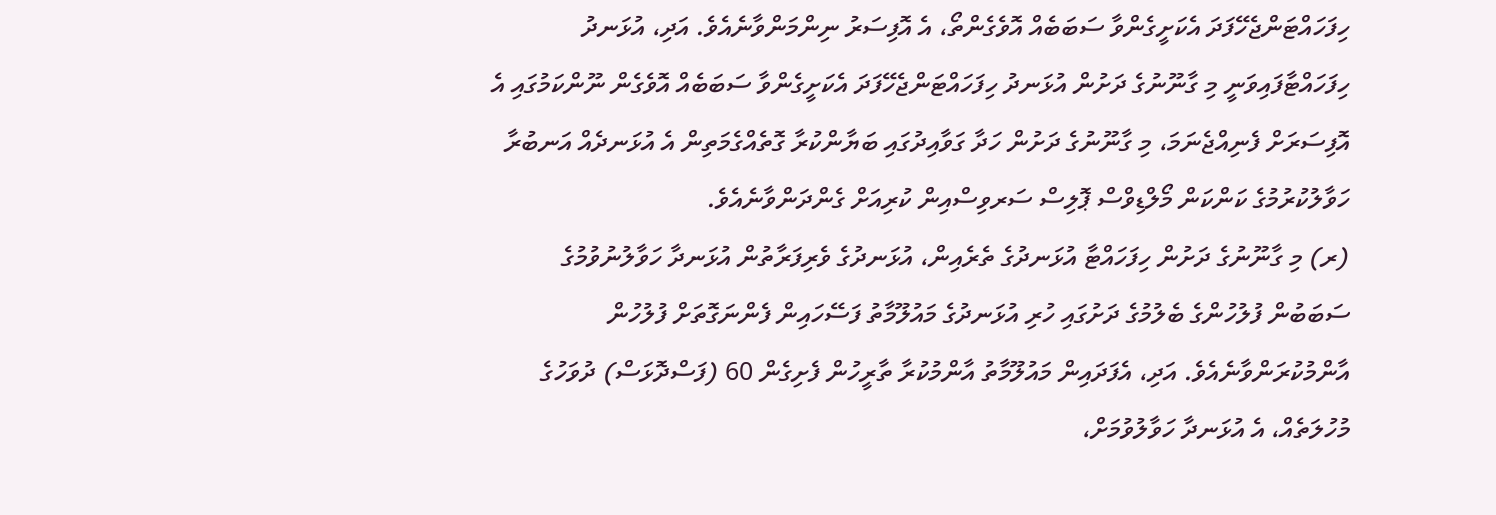ހިފަހައްޓަންޖެހޭފަދަ އެކަށީގެންވާ ސަބަބެއް އޮވެގެންތޯ، އެ އޮފިސަރު ނިންމަންވާނެއެވެ. އަދި، އުޅަނދު ހިފަހައްޓާފައިވަނީ މި ގާނޫނުގެ ދަށުން އުޅަނދު ހިފަހައްޓަންޖެހޭފަދަ އެކަށީގެންވާ ސަބަބެއް އޮވެގެން ނޫންކަމުގައި އެ އޮފިސަރަށް ފެނިއްޖެނަމަ، މި ގާނޫނުގެ ދަށުން ހަދާ ގަވާއިދުގައި ބަޔާންކުރާ ގޮތެއްގެމަތިން އެ އުޅަނދެއް އަނބުރާ ހަވާލުކުރުމުގެ ކަންކަން މޯލްޑިވްސް ޕޮލިސް ސަރވިސްއިން ކުރިއަށް ގެންދަންވާނެއެވެ.
(ރ) މި ގާނޫނުގެ ދަށުން ހިފަހައްޓާ އުޅަނދުގެ ތެރެއިން، އުޅަނދުގެ ވެރިފަރާތުން އުޅަނދާ ހަވާލުނުވުމުގެ ސަބަބުން ފުލުހުންގެ ބެލުމުގެ ދަށުގައި ހުރި އުޅަނދުގެ މައުލޫމާތު ފަސޭހައިން ފެންނަގޮތަށް ފުލުހުން އާންމުކުރަންވާނެއެވެ. އަދި، އެފަދައިން މައުލޫމާތު އާންމުކުރާ ތާރީހުން ފެށިގެން 60 (ފަސްދޮޅަސް) ދުވަހުގެ މުހުލަތެއް، އެ އުޅަނދާ ހަވާލުވުމަށް،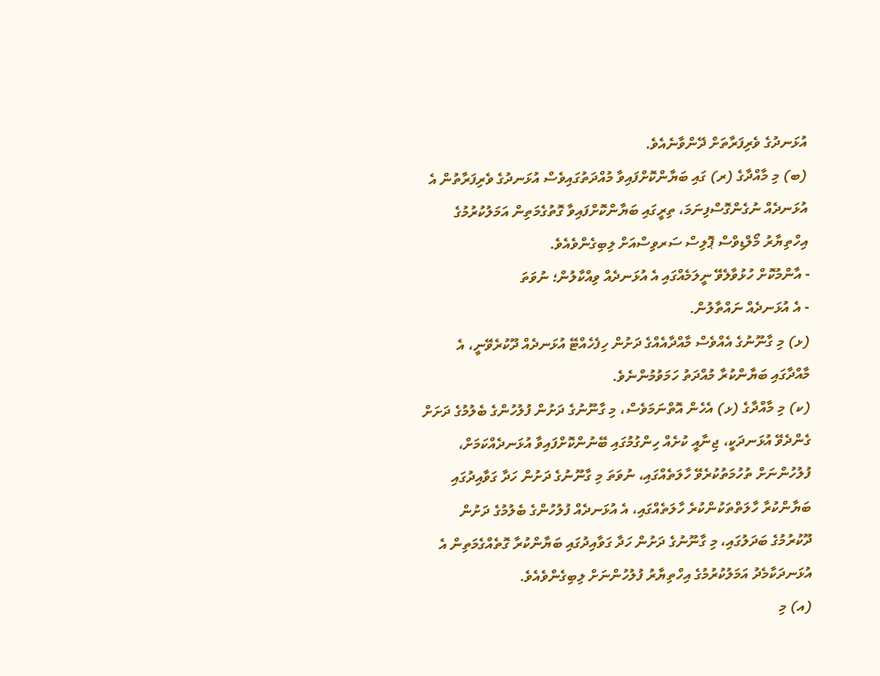އުޅަނދުގެ ވެރިފަރާތަށް ދޭންވާނެއެވެ.
(ބ) މި މާއްދާގެ (ރ) ގައި ބަޔާންކޮށްފައިވާ މުއްދަތުގައިވެސް އުޅަނދުގެ ވެރިފަރާތުން އެ އުޅަނދެއް ނުގެންގޮސްފިނަމަ، ތިރީގައި ބަޔާންކޮށްފައިވާ ގޮތުގެމަތިން އަމަލުކުރުމުގެ އިހްތިޔާރު މޯލްޑިވްސް ޕޮލިސް ސަރވިސްއަށް ލިބިގެންވެއެވެ.
- އާންމުކޮށް ހުޅުވާލެވޭ ނީލަމެއްގައި އެ އުޅަނދެއް ވިއްކާލުން؛ ނުވަތަ
- އެ އުޅަނދެއް ނައްތާލުން.
(ޅ) މި ގާނޫނުގެ އެއްވެސް މާއްދާއެއްގެ ދަށުން ހިފެހެއްޓޭ އުޅަނދެއް ދޫކުރެވޭނީ، އެ މާއްދާގައި ބަޔާންކުރާ މުއްދަތު ހަމަވުމުންނެވެ.
(ކ) މި މާއްދާގެ (ޅ) އެހެން އޮތްނަމަވެސް، މި ގާނޫނުގެ ދަށުން ފުލުހުންގެ ބެލުމުގެ ދަށަށް ގެންދެވޭ އުޅަނދަކީ، ޖިނާއީ ކުށެއް ހިންގުމުގައި ބޭނުންކޮށްފައިވާ އުޅަނދެއްކަމަށް، ފުލުހުންނަށް ތުހުމަތުކުރެވޭ ހާލަތެއްގައި، ނުވަތަ މި ގާނޫނުގެ ދަށުން ހަދާ ގަވާއިދުގައި ބަޔާންކުރާ ހާލަތްތަކުންކުރެ ހާލަތެއްގައި، އެ އުޅަނދެއް ފުލުހުންގެ ބެލުމުގެ ދަށުން ދޫކުރުމުގެ ބަދަލުގައި، މި ގާނޫނުގެ ދަށުން ހަދާ ގަވާއިދުގައި ބަޔާންކުރާ ގޮތެއްގެމަތިން އެ އުޅަނދަކާމެދު އަމަލުކުރުމުގެ އިހްތިޔާރު ފުލުހުންނަށް ލިބިގެންވެއެވެ.
(އ) މި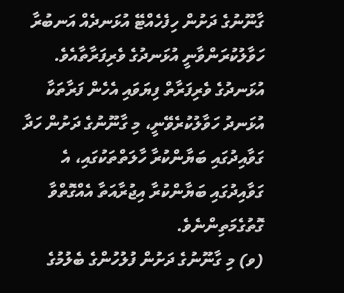ގާނޫނުގެ ދަށުން ހިފެހެއްޓޭ އުޅަނދެއް އަނބުރާ ހަވާލުކުރަންވާނީ އުޅަނދުގެ ވެރިފަރާތާއެވެ. އުޅަނދުގެ ވެރިފަރާތް ފިޔަވައި އެހެން ފަރާތަކާ އުޅަނދު ހަވާލުކުރެވޭނީ، މި ގާނޫނުގެ ދަށުން ހަދާ ގަވާއިދުގައި ބަޔާންކުރާ ހާލަތްތަކުގައި، އެ ގަވާއިދުގައި ބަޔާންކުރާ އިޖުރާއަތާ އެއްގޮތްވާ ގޮތުގެމަތިންނެވެ.
(ވ) މި ގާނޫނުގެ ދަށުން ފުލުހުންގެ ބެލުމުގެ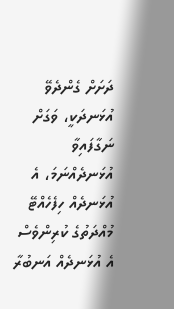ދަށަށް ގެންދެވޭ އުޅަނދަކީ، ވަގަށް ނަގާފައިވާ އުޅަނދެއްނަމަ، އެ އުޅަނދެއް ހިފެހެއްޓޭ މުއްދަތުގެ ކުރިންވެސް އެ އުޅަނދެއް އަނބުރާ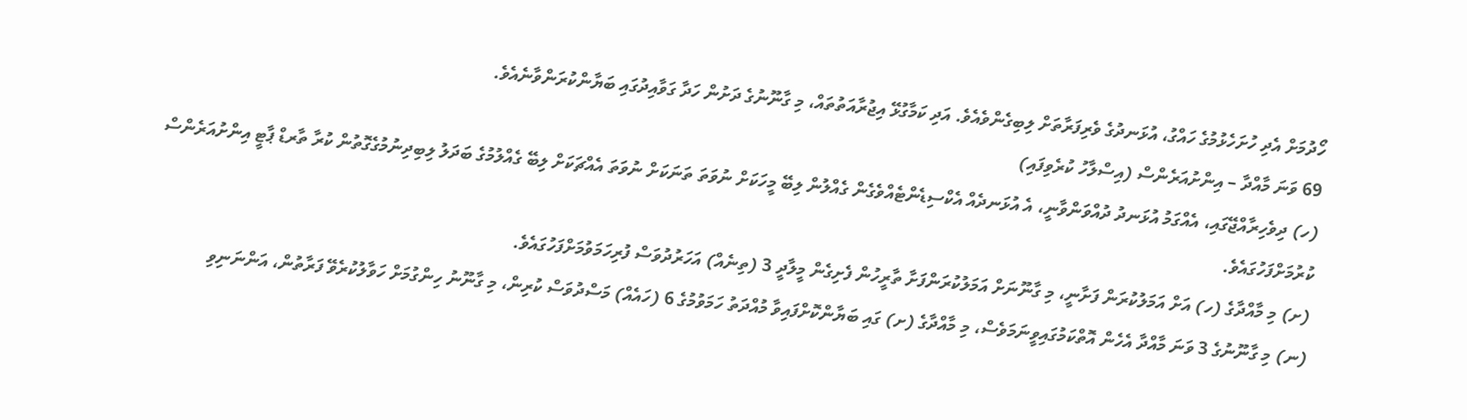ހޯދުމަށް އެދި ހުށަހެޅުމުގެ ހައްގު، އުޅަނދުގެ ވެރިފަރާތަށް ލިބިގެންވެއެވެ. އަދި ކަމާގުޅޭ އިޖުރާއަތުތައް، މި ގާނޫނުގެ ދަށުން ހަދާ ގަވާއިދުގައި ބަޔާންކުރަންވާނެއެވެ.
69 ވަނަ މާއްދާ – އިންށުއަރެންސް (އިސްލާހު ކުރެވިފައި)
(ހ) ދިވެހިރާއްޖޭގައި، އެއްގަމު އުޅަނދު ދުއްވަންވާނީ، އެ އުޅަނދެއް އެކްސިޑެންޓެއްވެގެން ގެއްލުން ލިބޭ މީހަކަށް ނުވަތަ ތަނަކަށް ނުވަތަ އެއްޗަކަށް ލިބޭ ގެއްލުމުގެ ބަދަލު ލިބިދިނުމުގެގޮތުން ކުރާ ތާރޑް ޕާޓީ އިންށުއަރެންސް ކުރުމަށްފަހުގައެވެ.
(ށ) މި މާއްދާގެ (ހ) އަށް އަމަލުކުރަން ފަށާނީ، މި ގާނޫނަށް އަމަލުކުރަންފަށާ ތާރީހުން ފެށިގެން މީލާދީ 3 (ތިނެއް) އަހަރުދުވަސް ފުރިހަމަވުމަށްފަހުގައެވެ.
(ނ) މި ގާނޫނުގެ 3 ވަނަ މާއްދާ އެހެން އޮތްކަމުގައިވީނަމަވެސް، މި މާއްދާގެ (ށ) ގައި ބަޔާންކޮށްފައިވާ މުއްދަތު ހަމަވުމުގެ 6 (ހައެއް) މަސްދުވަސް ކުރިން، މި ގާނޫނު ހިންގުމަށް ހަވާލުކުރެވޭ ފަރާތުން، އަންނަނިވި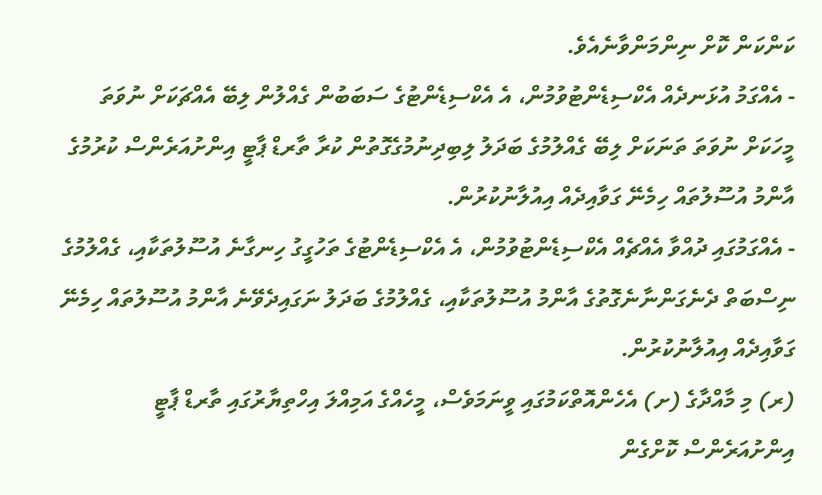ކަންކަން ކޮށް ނިންމަންވާނެއެވެ.
- އެއްގަމު އުޅަނދެއް އެކްސިޑެންޓުވުމުން، އެ އެކްސިޑެންޓުގެ ސަބަބުން ގެއްލުން ލިބޭ އެއްޗަކަށް ނުވަތަ މީހަކަށް ނުވަތަ ތަނަކަށް ލިބޭ ގެއްލުމުގެ ބަދަލު ލިބިދިނުމުގެގޮތުން ކުރާ ތާރޑް ޕާޓީ އިންށުއަރެންސް ކުރުމުގެ އާންމު އުސޫލުތައް ހިމެނޭ ގަވާއިދެއް އިއުލާނުކުރުން.
- އެއްގަމުގައި ދުއްވާ އެއްޗެއް އެކްސިޑެންޓުވުމުން، އެ އެކްސިޑެންޓުގެ ތަހުގީގު ހިނގާނެ އުސޫލުތަކާއި، ގެއްލުމުގެ ނިސްބަތް ދެނެގަންނާނެގޮތުގެ އާންމު އުސޫލުތަކާއި، ގެއްލުމުގެ ބަދަލު ނަގައިދެވޭނެ އާންމު އުސޫލުތައް ހިމެނޭ ގަވާއިދެއް އިއުލާނުކުރުން.
(ރ) މި މާއްދާގެ (ށ) އެހެންއޮތްކަމުގައި ވީނަމަވެސް، މީހެއްގެ އަމިއްލަ އިހްތިޔާރުގައި ތާރޑް ޕާޓީ އިންށުއަރެންސް ކޮށްގެން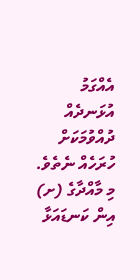އެއްގަމު އުޅަނދެއް ދުއްވުމަކަށް ހުރަހެއް ނެތެވެ. މި މާއްދާގެ (ށ) އިން ކަނޑައަޅާ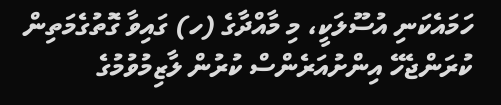ހަމައެކަނި އުސޫލަކީ، މި މާއްދާގެ (ހ) ގައިވާ ގޮތުގެމަތިން ކުރަންޖެހޭ އިންށުއަރެންސް ކުރުން ލާޒިމުވުމުގެ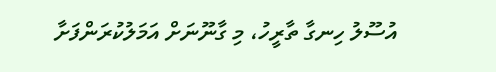އުސޫލު ހިނގާ ތާރީހު، މި ގާނޫނަށް އަމަލުކުރަންފަށާ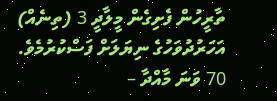ތާރީހުން ފެށިގެން މީލާދީ 3 (ތިނެއް) އަހަރުދުވަހުގެ ނިޔަލަށް ފަސްކުރުމެވެ.
70 ވަނަ މާއްދާ –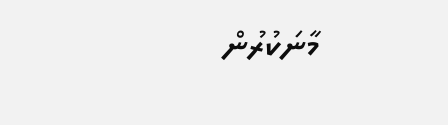މާނަކުރުން